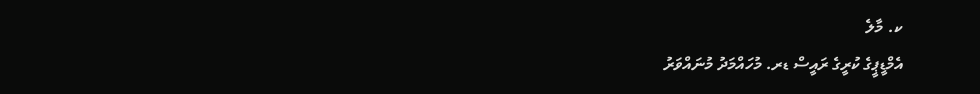ކ. މާލެ
އެމްޑީޕީގެ ކުރީގެ ރައީސް ޑރ. މުހައްމަދު މުނައްވަރު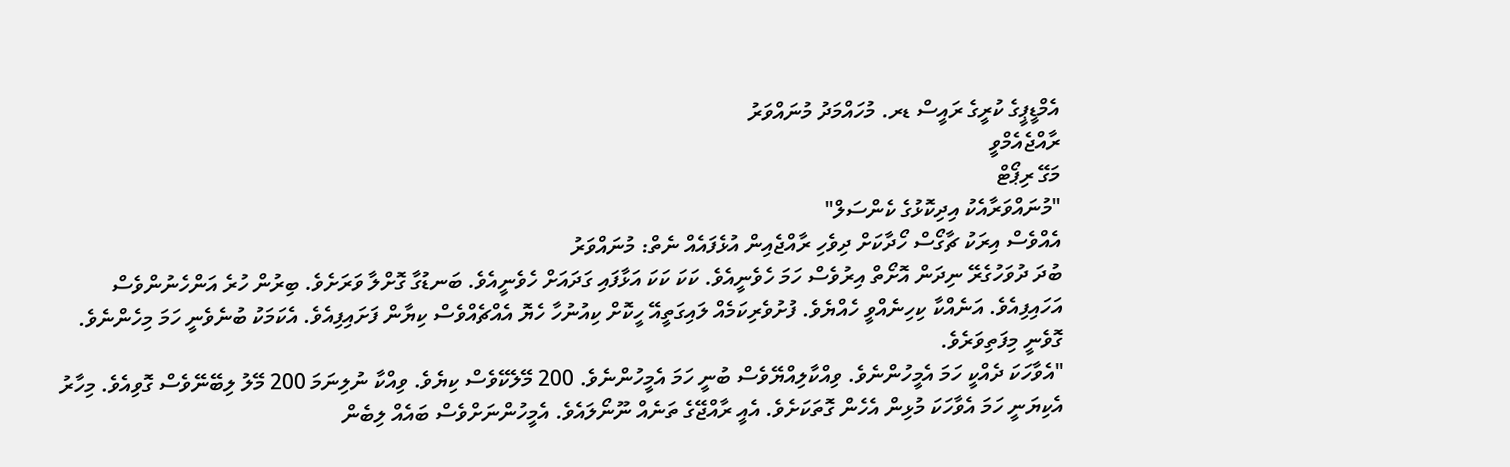އެމްޑީޕީގެ ކުރީގެ ރައީސް ޑރ. މުހައްމަދު މުނައްވަރު
ރާއްޖެއެމްވީ
މަގޭ ރިޕޯޓް
"މުނައްވަރާއެކު އިދިކޮޅުގެ ކެންސަލް"
އެއްވެސް އިރަކު ޗާގޯސް ހޯދާކަށް ދިވެހި ރާއްޖެއިން އުޅެފައެއް ނެތް: މުނައްވަރު
ބުދަ ދުވަހުގެރޭ ނިދަން އޮށޯތް އިރުވެސް ހަމަ ހެވެނީއެވެ. ކަކަ ކަކަ އަޅާފައި ގަދައަށް ހެވެނީއެވެ. ބަނޑުގާ ގޮށްލާ ވަރަށެވެ. ބިރުން ހުރެ އަންހެނުންވެސް އަހައިފިއެވެ. އަނެއްކާ ކިހިނެއްވީ ހެއްޔެވެ. ފުށުވެރިކަމެއް ލައިގަތީއޭ ހީކޮށް ކިއުނުހާ ހެޔޮ އެއްޗެއްވެސް ކިޔާން ފަށައިފިއެވެ. އެކަމަކު ބުނެވެނީ ހަމަ މިހެންނެވެ. ގޮވެނީ މިފަތިވަރެވެ.
"އެވާހަކަ ދެއްކީ ހަމަ އެމީހުންނެވެ. ވިއްކާލިއްޔޭވެސް ބުނީ ހަމަ އެމީހުންނެވެ. 200 މޭލެކޭވެސް ކިޔެވެ. ވިއްކާ ނުލިނަމަ 200 މޭލު ލިބޭނޭވެސް ގޮވިއެވެ. މިހާރު އެކިޔަނީ ހަމަ އެވާހަކަ މުޅިން އެހެން ގޮތަކަށެވެ. އެއީ ރާއްޖޭގެ ތަނެއް ނޫނޯލައެވެ. އެމީހުންނަށްވެސް ބައެއް ލިބެން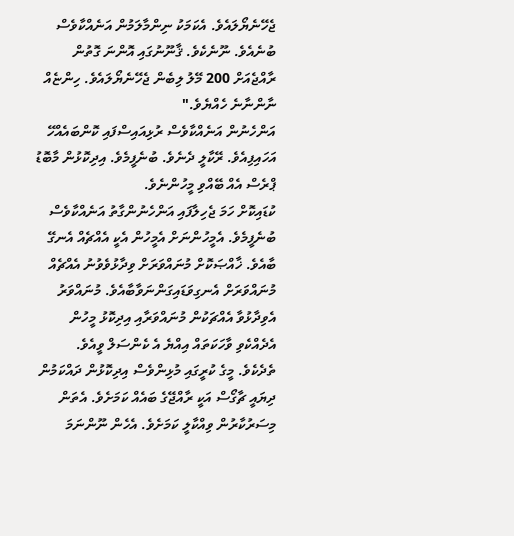ޖެހޭނެޔޯލައެވެ. އެކަމަކު ނިންމާލަމުން އަނެއްކާވެސް ބުނެއެވެ. ނޫނެކެވެ. ޤާނޫނުގައި އޮންނަ ގޮތުން ރާއްޖެއަށް 200 މޭލު ލިބެން ޖެހޭނެޔޯލައެވެ. ހިންޏެއް ނާންނާނެ ހެއްޔެވެ."
އަންހެނުން އަނެއްކާވެސް ރުޅިއައިސްފައި ކޮންބައެއްހޭ އަހައިފިއެވެ. ރޭކާލީ ދެނެވެ. ބުނެފީމެވެ. އިދިކޮޅުން މާބޮޑު ޕްރެސް އެއް ބޭއްވި މީހުންނެވެ.
ކުޑައިކޮށް ހަމަ ޖެހިލާފައި އަންހެނުންގާތު އަނެއްކާވެސް ބުނެފީމެވެ. އެމީހުންނަށް އެމީހުން އެކީ އެއްޗެއް އެނގޭ ބާއެވެ. ޚާއްޞަކޮށް މުނައްވަރަށް ވިދާޅުވެވުނު އެއްޗެއް މުނައްވަރަށް އެނގިވަޑައިގަންނަވާބާއެވެ. މުނައްވަރު އެވިދާޅުވާ އެއްޗަކުން މުނައްވަރާއި އިދިކޮޅު މީހުން އެދެއްކެވި ވާހަކަތައް އިއްޔެ އެ ކެންސަލް ވީއެވެ.
ތެދެކެވެ. މީގެ ކުރީގައި މުޅިންވެސް އިދިކޮޅުން ދައްކަމުން ދިޔައީ ޗާގޯސް އަކީ ރާއްޖޭގެ ބައެއް ކަމަށެވެ. އެތަން މިސަރުކާރުން ވިއްކާލީ ކަމަށެވެ. އެހެން ނޫންނަމަ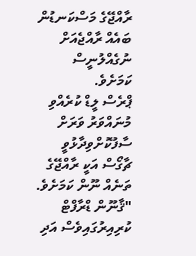ރާއްޖޭގެ މަސްކަނޑުން ބައެއް ރާއްޖެއަށް ނުގެއްލުނީސް ކަމަށެވެ.
ޕްރެސް ލީޑް ކުރެއްވި މުނައްވަރު ވަރަށް ސާފުކޮށްވިދާޅުވީ ޗާގޯސް އަކީ ރާއްޖޭގެ ތަނެއް ނޫން ކަމަށެވެ.
"ޤާނޫން ޑްރާފްޓް ކުރިއިރުގައިވެސް އަދި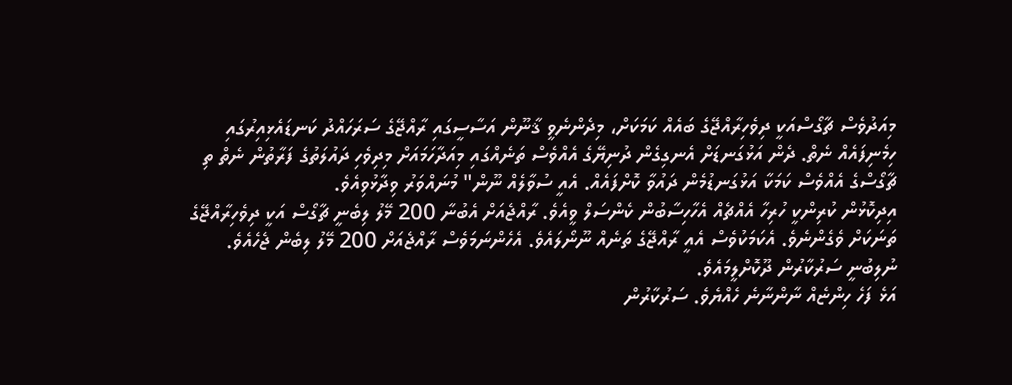މިއަދުވެސް ޗާގޯސްއަކީ ދިވެހިރާއްޖޭގެ ބައެއް ކަމަކަށް، މިދެންނެވީ ޤާނޫން އަސާސީގައި ރާއްޖޭގެ ސަރަހައްދު ކަނޑައެޅިއިރުގައި ހިމެނިފައެއް ނެތް. ދެން އަޅުގަނޑަށް އެނގިގެން ދުނިޔޭގެ އެއްވެސް ތަނެއްގައި މިއަދާހަމައަށް މިދިވެހި ދައުލަތުގެ ފަރާތުން ނެތް ތި ޗާގޯސްގެ އެއްވެސް ކަމަކާ އަޅުގަނޑުމެން ދައުވާ ކޮށްފައެއް. އެއީ ސުވާލެއް ނޫން" މުނައްވަރު ވިދާޅުވިއެވެ.
އިދިކޮޅުން ކުރިންކީ ހުރިހާ އެއްޗެއް އެހާހިސާބުން ކެންސަލް ވީއެވެ. ރާއްޖެއަށް އެބުނާ 200 މޭލު ލިބެނީ ޗާގޯސް އަކީ ދިވެހިރާއްޖޭގެ ތަނަކަށް ވެގެންނެވެ. އެކަމަކުވެސް އެއީ ރާއްޖޭގެ ތަނެއް ނޫނޯލައެވެ. އެހެންނަމަވެސް ރާއްޖެއަށް 200 މޭލު ލިބެން ޖެހެއެވެ. ނުލިބުނީ ސަރުކާރުން ދޫކޮށްލީމައެވެ.
އަޅެ ފަހެ ހިންޏެއް ނާންނާނެ ހެއްޔެވެ. ސަރުކާރުން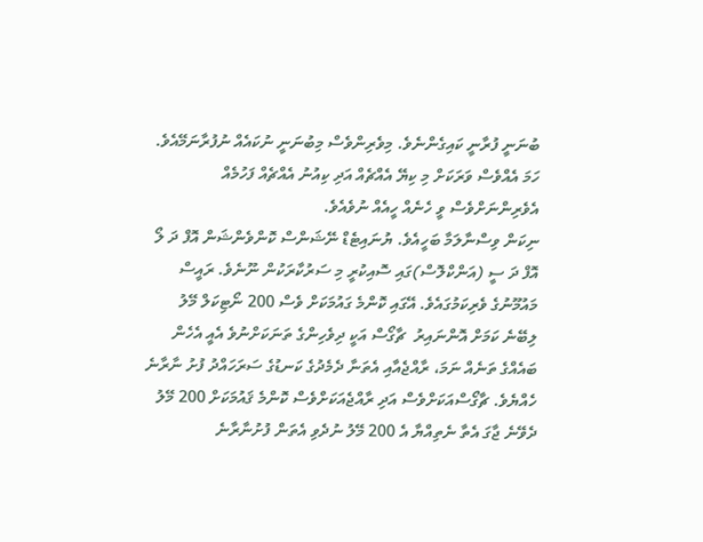ބުނަނީ ފުރާނީ ކައިގެންނެވެ. މިވެރިންވެސް މިބުނަނީ ނުކައެއް ނުފުރާނަމޭއެވެ. ހަމަ އެއްވެސް ވަރަކަށް މި ކިޔޭ އެއްޗެއް އަދި ކިއުނު އެއްޗެއް ފަހުމެއް އެވެރިންނަށްވެސް ވީ ހެނެއް ހީއެއް ނުވެއެވެ.
ނިކަން ވިސްނާލަމާ ބަހީއެވެ. ޔުނައިޓެޑް ނޭޝަންސް ކޮންވެންޝަން އޮފް ދަ ލޯ އޮފް ދަ ސީ (އަންކްލޮސް)ގައި ސޮއިކުރީ މި ސަރުކާރަކުން ނޫނެވެ. ރައީސް މައުމޫނުގެ ވެރިކަމުގައެވެ. އޭގައި ކޮންމެ ގައުމަކަށް ވެސް 200 ނޯޓިކަލް މޭލު ލިބޭނެ ކަމަށް އޮންނައިރު  ޗާގޯސް އަކީ ދިވެހިންގެ ތަނަކަށްނުވެ އެއީ އެހެން ބައެއްގެ ތަނެއް ނަމަ، ރާއްޖެއާއި އެތަނާ ދެމެދުގެ ކަނޑުގެ ސަރަހައްދު ފުށު ނާރާނެ ހެއްޔެވެ. ޗާގޯސްއަކަށްވެސް އަދި ރާއްޖެއަކަށްވެސް ކޮންމެ ޤައުމަކަށް 200 މޭލު ދެވޭނެ ޖާގަ އެތާ ނެތިއްޔާ އެ 200 މޭލު ނުދެވި އެތަން ފުށުނާރާނެ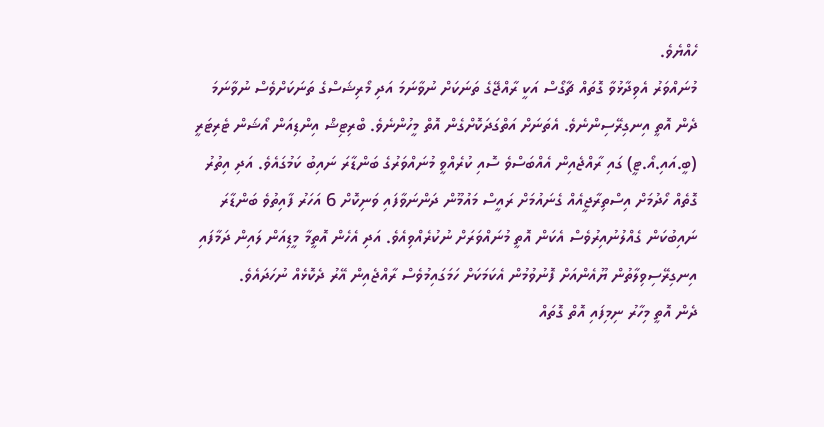ހެއްޔެވެ.
މުނައްވަރު އެވިދާޅުވާ ގޮތައް ޗާގޯސް އަކީ ރާއްޖޭގެ ތަނަކަށް ނުވާނަމަ އަދި މޯރިޝަސްގެ ތަނަކަށްވެސް ނުވާނަމަ ދެން އޮތީ އިނގިރޭސިންނެވެ. އެތަނަށް އަތްގަދަކޮށްގެން އޮތް މީހުންނެވެ. ބްރިޓިޝް އިންޑިއަން އޯޝަން ޓެރިޓަރީ (ބީ.އައި.އޯ.ޓީ) ގައި ރާއްޖެއިން އެއްބަސްވެ ސޮއި ކުރެއްވީ މުނައްވަރުގެ ބަންޑާރަ ނައިބު ކަމުގައެވެ. އަދި އިތުރު ގޮތެއް ހޯދުމަށް އިސްތިރާޖީއެއް ގެނައުމަށް ރައީސް މައުމޫން ދަންނަވާފައި ވަނިކޮށް 6 އަހަރު ފާއިތުވެ ބަންޑާރަ ނައިބުކަން ގެއްލުނުއިރުވެސް އެކަން އޮތީ މުނައްވަރަށް ނުކުރެއްވިއެވެ. އަދި އެހެން އޮތީމާ މީޑިއަން ލައިން ދަމާފައި އިނގިރޭސިވިލާތުން ޔޫއެންއަށް ފޮނުވުމުން އެކަމަކަށް ހަމަގައިމުވެސް ރާއްޖެއިން އޭރު ދެކޮޅެއް ނުހަދައެވެ.
ދެން އޮތީ މިހާރު ނިމިފައި އޮތް ގޮތައް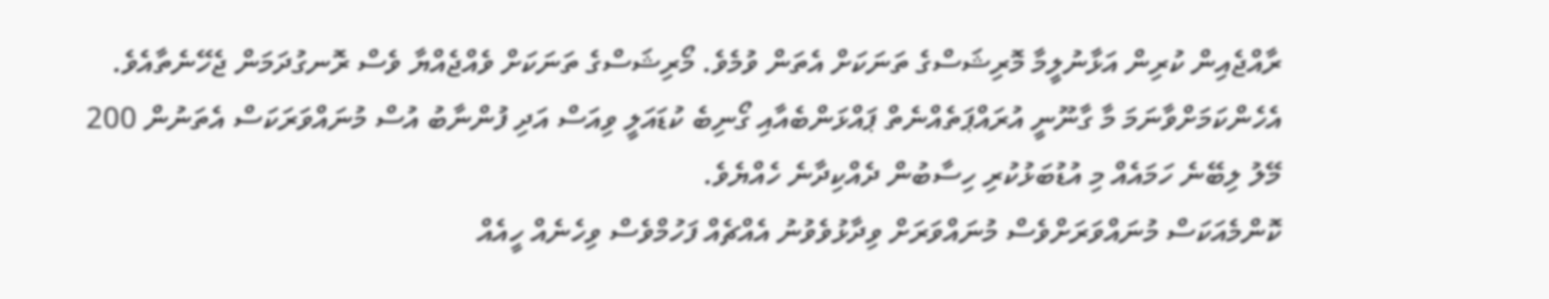ރާއްޖެއިން ކުރިން އަޅާނުލީމާ މޮރިޝަސްގެ ތަނަކަށް އެތަން ވުމެވެ. މޯރިޝަސްގެ ތަނަކަށް ވެއްޖެއްޔާ ވެސް ރޮނގުދަމަން ޖެހޭނެތާއެވެ. އެހެންކަމަށްވާނަމަ މާ ގާނޫނީ އުރައްޕަތެއްނެތް ޕައްޅަންބެއާއި ގޯނިބެ ކުޑައަލީ ވިއަސް އަދި ފުންނާބު އުސް މުނައްވަރަކަސް އެތަނުން 200 މޭލު ލިބޭނެ ހަމައެއް މި އުޑުބަޅުކުރި ހިސާބުން ދެއްކިދާނެ ހެއްޔެވެ.
ކޮންމެއަކަސް މުނައްވަރަށްވެސް މުނައްވަރަށް ވިދާޅުވެވުނު އެއްޗެއް ފަހުމްވެސް ވިހެނެއް ހީއެއް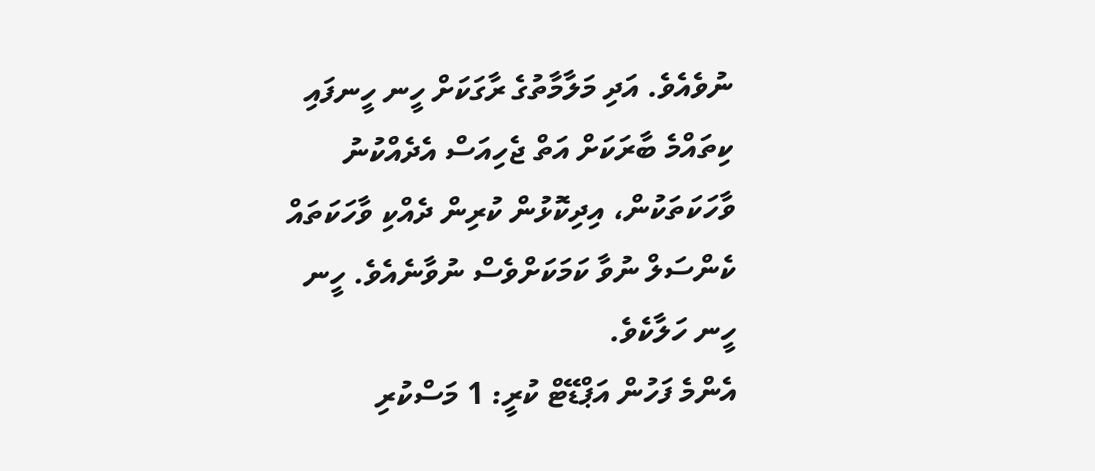ނުވެއެވެ. އަދި މަލާމާތުގެ ރާގަކަށް ހީނ ހީނފައި ކިތައްމެ ބާރަކަށް އަތް ޖެހިއަސް އެދެއްކުނު ވާހަކަތަކުން، އިދިކޮޅުން ކުރިން ދެއްކި ވާހަކަތައް ކެންސަލް ނުވާ ކަމަކަށްވެސް ނުވާނެއެވެ. ހީނ ހީނ ހަލާކެވެ.
އެންމެ ފަހުން އަޕްޑޭޓް ކުރީ: 1 މަސްކުރި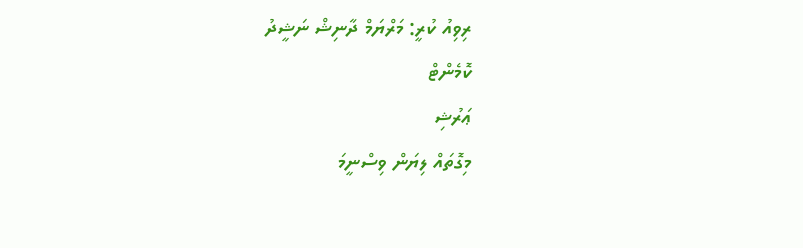ރިވިއު ކުރީ: މަރްޔަމް ދާނިޝް ނަޝީދު
ކޮމެންޓް
ޢަރުޝި
މިގޮތައް ލިޔަން ވިސްނީމަ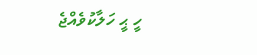ހީ ޙީ ހަލާކުވެއްޖެ